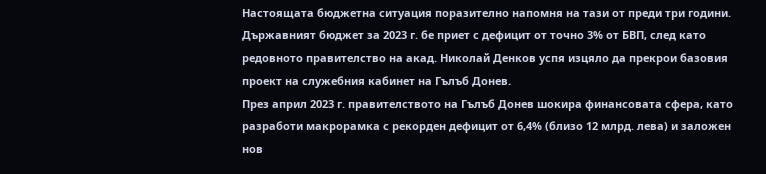Настоящата бюджетна ситуация поразително напомня на тази от преди три години. Държавният бюджет за 2023 г. бе приет с дефицит от точно 3% от БВП, след като редовното правителство на акад. Николай Денков успя изцяло да прекрои базовия проект на служебния кабинет на Гълъб Донев.
През април 2023 г. правителството на Гълъб Донев шокира финансовата сфера, като разработи макрорамка с рекорден дефицит от 6,4% (близо 12 млрд. лева) и заложен нов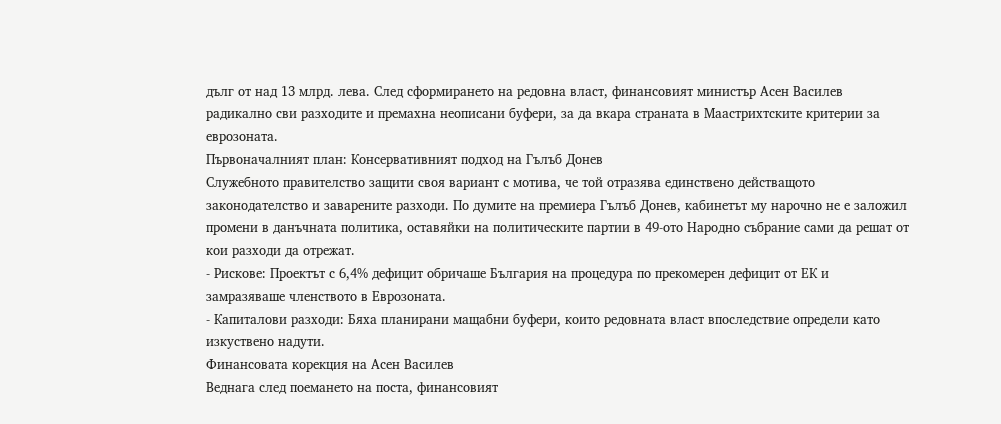дълг от над 13 млрд. лева. След сформирането на редовна власт, финансовият министър Асен Василев радикално сви разходите и премахна неописани буфери, за да вкара страната в Маастрихтските критерии за еврозоната.
Първоначалният план: Консервативният подход на Гълъб Донев
Служебното правителство защити своя вариант с мотива, че той отразява единствено действащото законодателство и заварените разходи. По думите на премиера Гълъб Донев, кабинетът му нарочно не е заложил промени в данъчната политика, оставяйки на политическите партии в 49-ото Народно събрание сами да решат от кои разходи да отрежат.
- Рискове: Проектът с 6,4% дефицит обричаше България на процедура по прекомерен дефицит от ЕК и замразяваше членството в Еврозоната.
- Капиталови разходи: Бяха планирани мащабни буфери, които редовната власт впоследствие определи като изкуствено надути.
Финансовата корекция на Асен Василев
Веднага след поемането на поста, финансовият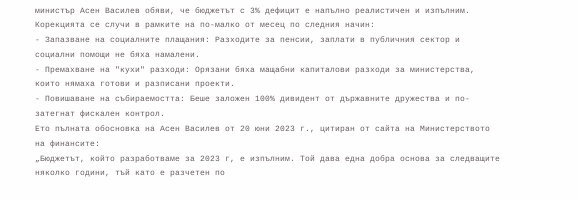министър Асен Василев обяви, че бюджетът с 3% дефицит е напълно реалистичен и изпълним. Корекцията се случи в рамките на по-малко от месец по следния начин:
- Запазване на социалните плащания: Разходите за пенсии, заплати в публичния сектор и социални помощи не бяха намалени.
- Премахване на "кухи" разходи: Орязани бяха мащабни капиталови разходи за министерства, които нямаха готови и разписани проекти.
- Повишаване на събираемостта: Беше заложен 100% дивидент от държавните дружества и по-затегнат фискален контрол.
Ето пълната обосновка на Асен Василев от 20 юни 2023 г., цитиран от сайта на Министерството на финансите:
„Бюджетът, който разработваме за 2023 г, е изпълним. Той дава една добра основа за следващите няколко години, тъй като е разчетен по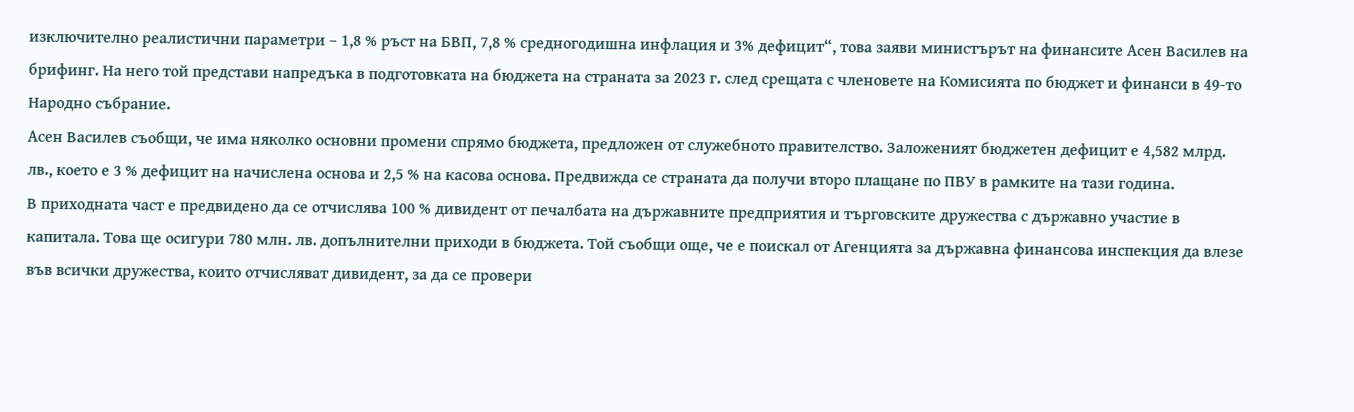изключително реалистични параметри – 1,8 % ръст на БВП, 7,8 % средногодишна инфлация и 3% дефицит“, това заяви министърът на финансите Асен Василев на брифинг. На него той представи напредъка в подготовката на бюджета на страната за 2023 г. след срещата с членовете на Комисията по бюджет и финанси в 49-то Народно събрание.
Асен Василев съобщи, че има няколко основни промени спрямо бюджета, предложен от служебното правителство. Заложеният бюджетен дефицит е 4,582 млрд. лв., което е 3 % дефицит на начислена основа и 2,5 % на касова основа. Предвижда се страната да получи второ плащане по ПВУ в рамките на тази година.
В приходната част е предвидено да се отчислява 100 % дивидент от печалбата на държавните предприятия и търговските дружества с държавно участие в капитала. Това ще осигури 780 млн. лв. допълнителни приходи в бюджета. Той съобщи още, че е поискал от Агенцията за държавна финансова инспекция да влезе във всички дружества, които отчисляват дивидент, за да се провери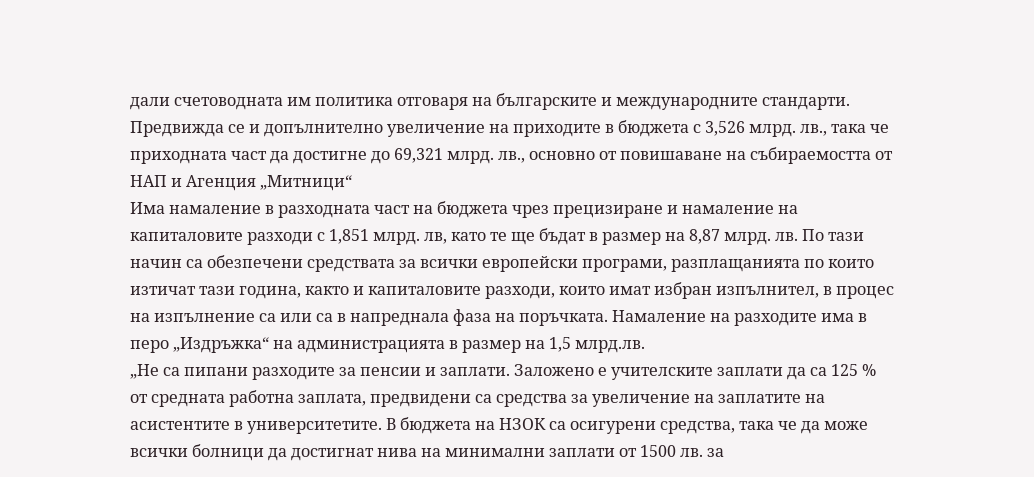дали счетоводната им политика отговаря на българските и международните стандарти. Предвижда се и допълнително увеличение на приходите в бюджета с 3,526 млрд. лв., така че приходната част да достигне до 69,321 млрд. лв., основно от повишаване на събираемостта от НАП и Агенция „Митници“
Има намаление в разходната част на бюджета чрез прецизиране и намаление на капиталовите разходи с 1,851 млрд. лв, като те ще бъдат в размер на 8,87 млрд. лв. По тази начин са обезпечени средствата за всички европейски програми, разплащанията по които изтичат тази година, както и капиталовите разходи, които имат избран изпълнител, в процес на изпълнение са или са в напреднала фаза на поръчката. Намаление на разходите има в перо „Издръжка“ на администрацията в размер на 1,5 млрд.лв.
„Не са пипани разходите за пенсии и заплати. Заложено е учителските заплати да са 125 % от средната работна заплата, предвидени са средства за увеличение на заплатите на асистентите в университетите. В бюджета на НЗОК са осигурени средства, така че да може всички болници да достигнат нива на минимални заплати от 1500 лв. за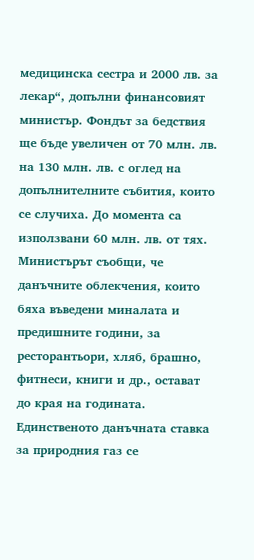медицинска сестра и 2000 лв. за лекар“, допълни финансовият министър. Фондът за бедствия ще бъде увеличен от 70 млн. лв. на 130 млн. лв. с оглед на допълнителните събития, които се случиха. До момента са използвани 60 млн. лв. от тях.
Министърът съобщи, че данъчните облекчения, които бяха въведени миналата и предишните години, за ресторантьори, хляб, брашно, фитнеси, книги и др., остават до края на годината. Единственото данъчната ставка за природния газ се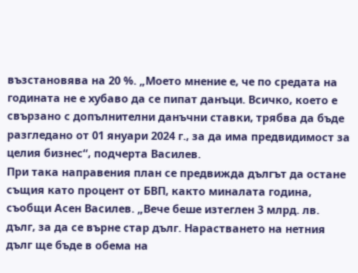възстановява на 20 %. „Моето мнение е, че по средата на годината не е хубаво да се пипат данъци. Всичко, което е свързано с допълнителни данъчни ставки, трябва да бъде разгледано от 01 януари 2024 г., за да има предвидимост за целия бизнес“, подчерта Василев.
При така направения план се предвижда дългът да остане същия като процент от БВП, както миналата година, съобщи Асен Василев. „Вече беше изтеглен 3 млрд. лв. дълг, за да се върне стар дълг. Нарастването на нетния дълг ще бъде в обема на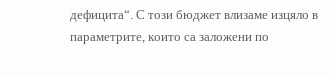дефицита“. С този бюджет влизаме изцяло в параметрите, които са заложени по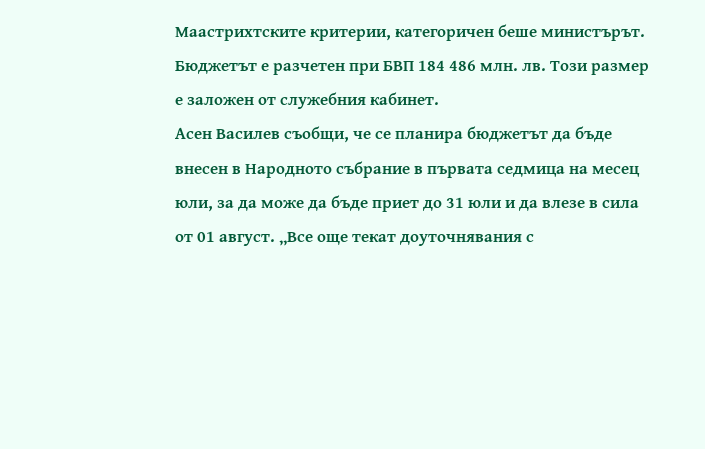Маастрихтските критерии, категоричен беше министърът. Бюджетът е разчетен при БВП 184 486 млн. лв. Този размер е заложен от служебния кабинет.
Асен Василев съобщи, че се планира бюджетът да бъде внесен в Народното събрание в първата седмица на месец юли, за да може да бъде приет до 31 юли и да влезе в сила от 01 август. „Все още текат доуточнявания с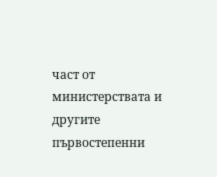част от министерствата и другите първостепенни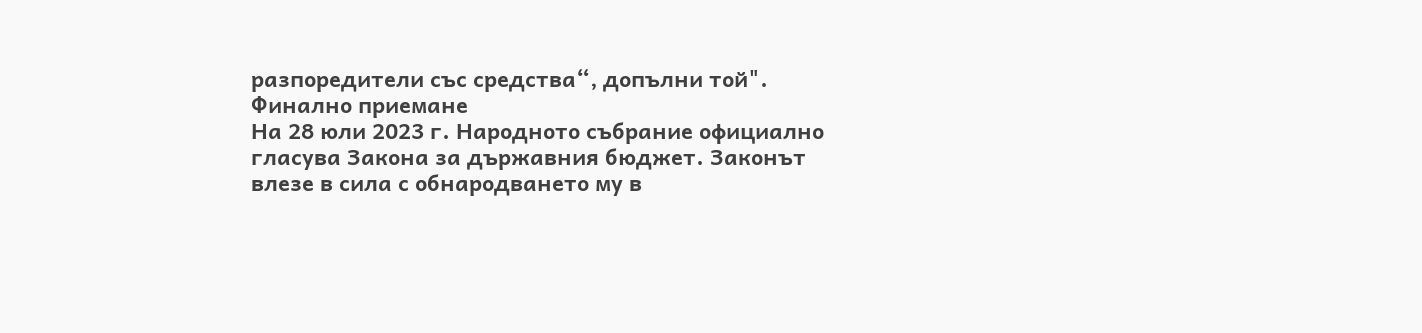разпоредители със средства“, допълни той".
Финално приемане
На 28 юли 2023 г. Народното събрание официално гласува Закона за държавния бюджет. Законът влезе в сила с обнародването му в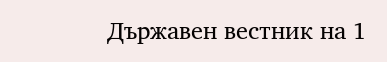Държавен вестник на 1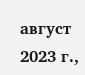август 2023 г.,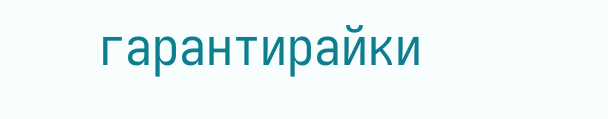гарантирайки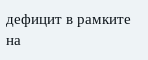дефицит в рамките на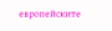европейските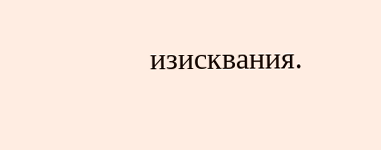изисквания.